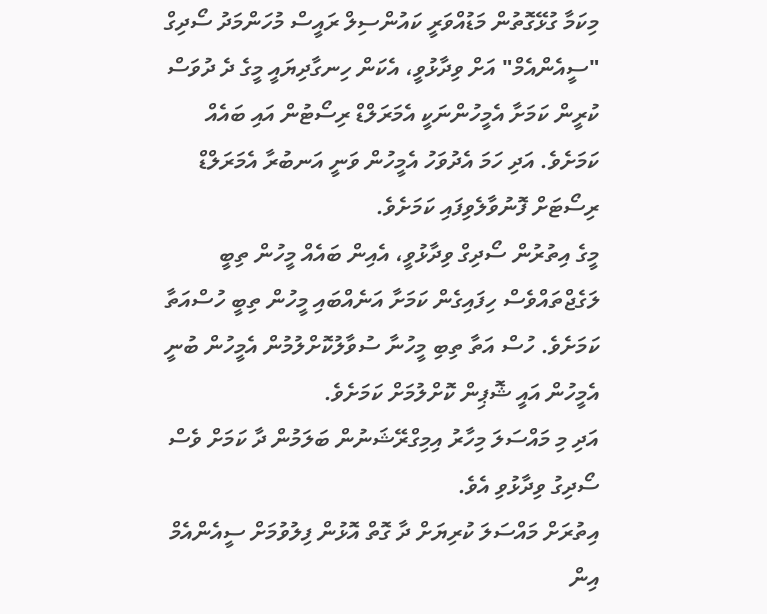މިކަމާ ގުޅޭގޮތުން މަޑުއްވަރީ ކައުންސިލް ރައީސް މުހަންމަދު ސޯދިގް "ސީއެންއެމް" އަށް ވިދާޅުވީ، އެކަން ހިނގާދިޔައީ މީގެ ދެ ދުވަސް ކުރީން ކަމަށާ އެމީހުންނަކީ އެމަރަލްޑް ރިސޯޓުން އައި ބައެއް ކަމަށެވެ. އަދި ހަމަ އެދުވަހު އެމީހުން ވަނީ އަނބުރާ އެމަރަލްޑް ރިސޯޓަށް ފޮނުވާލެވިފައި ކަމަށެވެ.
މީގެ އިތުރުން ސޯދިގް ވިދާޅުވީ، އެއިން ބައެއް މީހުން ތިބީ ލަގެޖްތައްވެސް ހިފައިގެން ކަމަށާ އަނެއްބައި މީހުން ތިބީ ހުސްއަތާ ކަމަށެވެ. ހުސް އަތާ ތިބި މީހުނާ ސުވާލުކޮށްލުމުން އެމީހުން ބުނީ އެމީހުން އައީ ޝޮޕިން ކޮށްލުމަށް ކަމަށެވެ.
އަދި މި މައްސަލަ މިހާރު އިމިގްރޭޝަނުން ބަލަމުން ދާ ކަމަށް ވެސް ސޯދިގު ވިދާޅުވި އެވެ.
އިތުރަށް މައްސަލަ ކުރިޔަށް ދާ ގޮތް އޮޅުން ފިލުވުމަށް ސީއެންއެމް އިން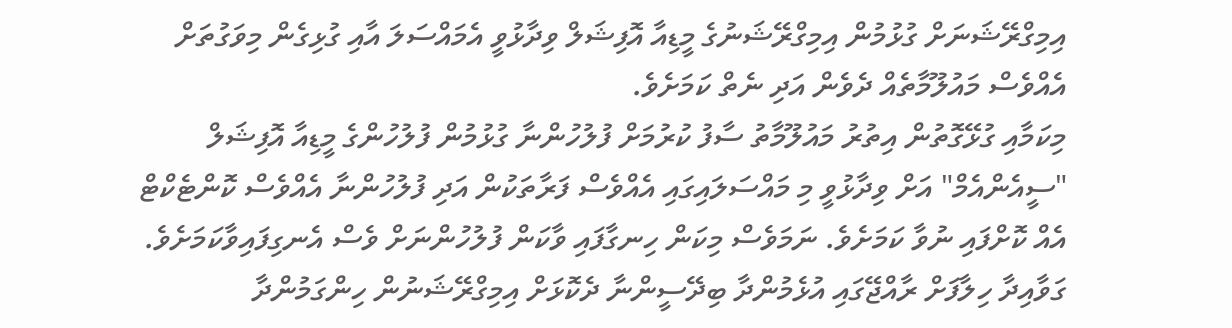އިމިގްރޭޝަނަށް ގުޅުމުން އިމިގްރޭޝަނުގެ މީޑިއާ އޮފިޝަލް ވިދާޅުވީ އެމައްސަލަ އާއި ގުޅިގެން މިވަގުތަށް އެއްވެސް މައުލޫމާތެއް ދެވެން އަދި ނެތް ކަމަށެވެ.
މިކަމާއި ގުޅޭގޮތުން އިތުރު މައުލޫމާތު ސާފު ކުރުމަށް ފުލުހުންނާ ގުޅުމުން ފުލުހުންގެ މީޑިއާ އޮފިޝަލް "ސީއެންއެމް" އަށް ވިދާޅުވީ މި މައްސަލައިގައި އެއްވެސް ފަރާތަކުން އަދި ފުލުހުންނާ އެއްވެސް ކޮންޓެކްޓް އެއް ކޮށްފައި ނުވާ ކަމަށެވެ. ނަމަވެސް މިކަން ހިނގާފައި ވާކަން ފުލުހުންނަށް ވެސް އެނގިފައިވާކަމަށެވެ.
ގަވާއިދާ ހިލާފަށް ރާއްޖޭގައި އުޅެމުންދާ ބިދޭސީންނާ ދެކޮޅަށް އިމިގްރޭޝަނުން ހިންގަމުންދާ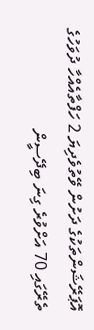އޮޕަރޭޝަންތަކުގެ ދަށުން ވޭތުވެދިޔަ 2 ހަފްތާއެއްހާ ދުވަހުގެ ތެރޭގައި 70 އަށްވުރެ ގިނަ ބިދޭސީން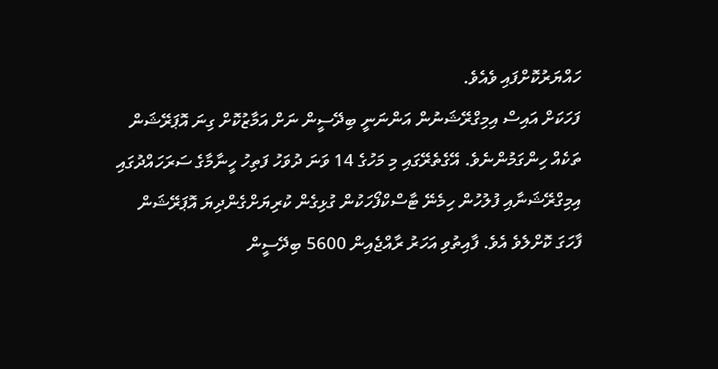ހައްޔަރުކޮށްފައި ވެއެވެ.
ފަހަކަށް އައިސް އިމިގްރޭޝަނުން އަންނަނީ ބިދޭސީން ނަށް އަމާޒުކޮށް ގިނަ އޮޕަރޭޝަން ތަކެއް ހިންގަމުންނެވެ. އޭގެތެރޭގައި މި މަހުގެ 14 ވަނަ ދުވަހު ފަތިހު ހީނާމާގެ ސަރަހައްދުގައި އިމިގްރޭޝަނާއި ފުލުހުން ހިމެނޭ ޓާސްކްފޯހަކުން ގުޅިގެން ކުރިޔަށްގެންދިޔަ އޮޕަރޭޝަން ފާހަގަ ކޮށްލެވެ އެވެ. ފާއިތުވި އަހަރު ރާއްޖެއިން 5600 ބިދޭސީން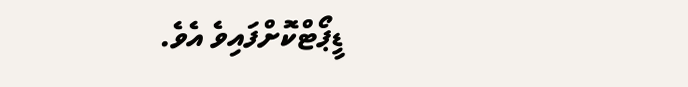ޑީޕޯޓްކޮށްފައިވެ އެވެ.